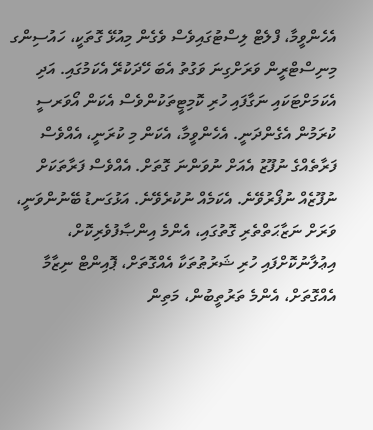އެހެންވީމާ، ފްލެޓް ލިސްޓުގައިވެސް ވެގެން މިއުޅޭ ގޮތަކީ، ހައުސިންގ މިނިސްޓްރީން ވަރަށްގިނަ ވަގުތު އެބަ ހޭދަކުރޭ އެކަމުގައި. އަދި އެކަމަށްޓަކައި ނަގާފައި ހުރި ކޮމިޓީތަކުންވެސް އެކަން އޯވަރސީ ކުރަމުން އެގެންދަނީ. އެހެންވީމާ، އެކަން މި ކުރަނީ، އެއްވެސް ފަރާތެއްގެ ނުފޫޒު އެއަށް ނުވަންނަ ގޮތަށް. އެއްވެސް ފަރާތަކަށް ނުފޫޒެއް ނުފޯރުވޭނެ. އެކަމެއް ނުކުރެވޭނެ. އަޅުގަނޑު ބޭނުންވަނީ، ވަރަށް ނަޒާޙަތްތެރި ގޮތުގައި، އެންމެ އިންޞާފުވެރިކޮށް، އިޢުލާނުކޮށްފައި ހުރި ޝަރުޠުތަކާ އެއްގޮތަށް، ޕޮއިންޓް ނިޒާމާ އެއްގޮތަށް، އެންމެ ތަރުތީބުން، މަތިން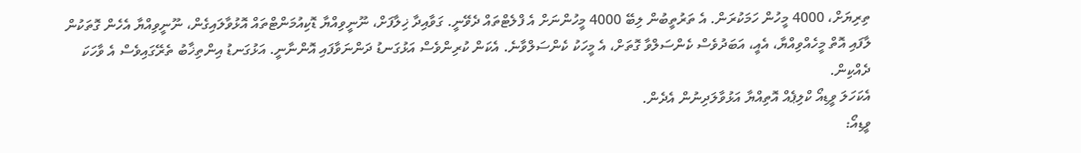ތިރިޔަށް، 4000 މީހުން ހަމަކުރަން. އެ ތަރުތީބުން ލިބޭ 4000 މީހުންނަށް އެ ފްލެޓްތައް ދެވޭނީ. ގަވާއިދާ ޚިލާފަށް، ނޫނީވިއްޔާ ޑޮކިއުމަންޓްތައް އޮޅުވާލައިގެން، ނޫނީވިއްޔާ އެހެން ގޮތަކުން ލާފައި އޮތް މީހެއްވިއްޔާ، އެއީ، އަބަދުވެސް ކެންސަލްވާ ގޮތަށް، އެ މީހަކު ކެންސަލްވާނެ. އެކަން ކުރިންވެސް އަޅުގަނޑު ދަންނަވާފައި އޮންނާނީ. އަޅުގަނޑު އިންތިޚާބު ތެރޭގައިވެސް އެ ވާހަކަ ދެއްކިން.
އެކަހަލަ ވީޑިއޯ ކްލިޕެއް އޮތިއްޔާ އަޅުވާލަދިނުން އެދެން.
ވީޑިއޯ: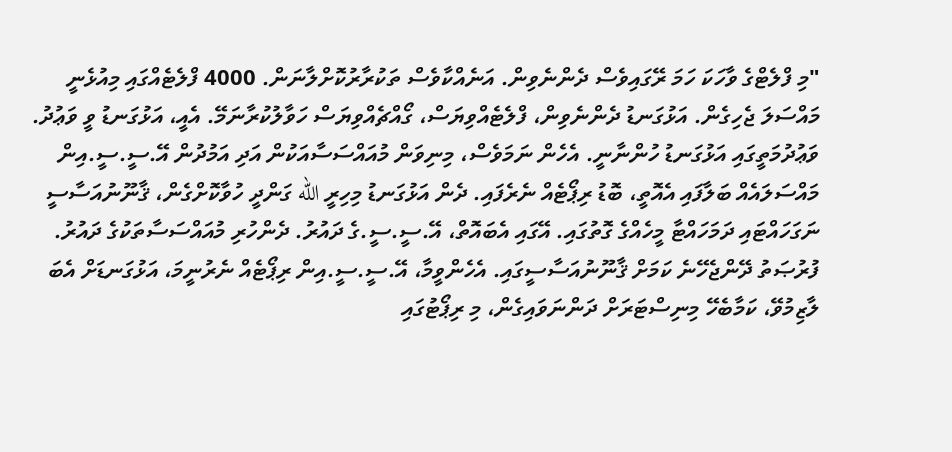"މި ފްލެޓްގެ ވާހަކަ ހަމަ ރޭގައިވެސް ދެންނެވިން. އަނެއްކާވެސް ތަކުރާރުކޮށްލާނަން. 4000 ފްލެޓެއްގައި މިއުޅެނީ މައްސަލަ ޖެހިގެން. އަޅުގަނޑު ދެންނެވިން، ފްލެޓެއްވިޔަސް، ގޯއްޗެއްވިޔަސް ހަވާލުކުރާނަމޭ. އެއީ، އަޅުގަނޑު ވީ ވަޢުދު. ވަޢުދުމަތީގައި އަޅުގަނޑު ހުންނާނީ. އެހެން ނަމަވެސް، މިނިވަން މުއައްސަސާއަކުން އަދި އަމުދުން އޭ.ސީ.ސީ.އިން މައްސަލައެއް ބަލާފައި އެއޮތީ، ބޮޑު ރިޕޯޓެއް ނެރެފައި. ދެން އަޅުގަނޑު މިހިރީ الله ގަންދީ ހުވާކޮށްގެން، ޤާނޫނުއަސާސީ ނަގަހައްޓައި ދަމަހައްޓާ މީހެއްގެ ގޮތުގައި. އޭގައި އެބައޮތް، އޭ.ސީ.ސީ.ގެ ދައުރު. ދެންހުރި މުއައްސަސާތަކުގެ ދައުރު. ފުރުޞަތު ދޭންޖެހޭނެ ކަމަށް ޤާނޫނުއަސާސީގައި. އެހެންވީމާ، އޭ.ސީ.ސީ.އިން ރިޕޯޓެއް ނެރުނީމަ، އަޅުގަނޑަށް އެބަ ލާޒިމުވޭ، ކަމާބެހޭ މިނިސްޓަރަށް ދަންނަވައިގެން، މި ރިޕޯޓުގައި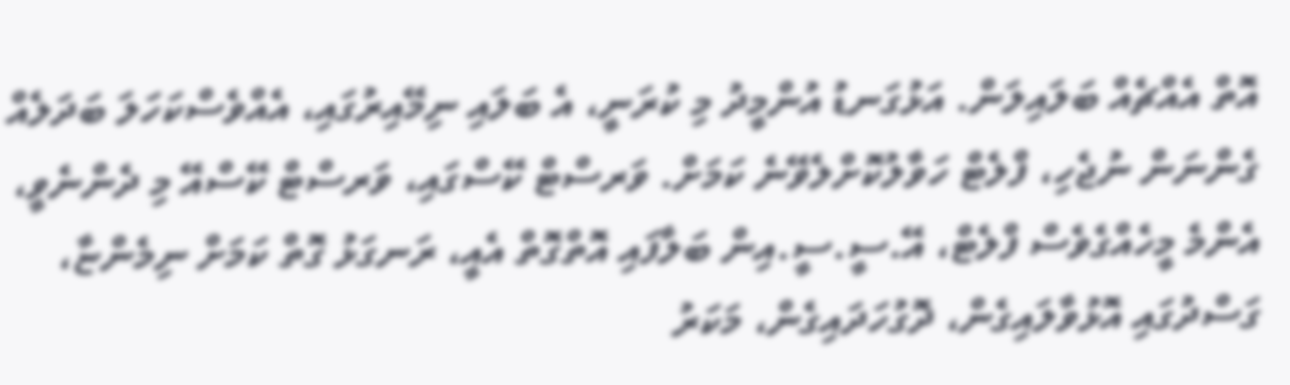އޮތް އެއްޗެއް ބަލައިލަން. އަޅުގަނޑު އުންމީދު މި ކުރަނީ، އެ ބަލައި ނިމޭއިރުގައި، އެއްވެސްކަހަލަ ބަދަލެއް ގެންނަން ނުޖެހި، ފްލެޓް ހަވާލުކޮށްލެވޭނެ ކަމަށް. ވަރސްޓް ކޭސްގައި، ވަރސްޓް ކޭސްއޭ މި ދެންނެވީ، އެންމެ މީހެއްގެވެސް ފްލެޓް، އޭ.ސީ.ސީ.އިން ބަލާފައި އޮތްގޮތް އެއީ، ރަނގަޅު ގޮތް ކަމަށް ނިމެންޏާ، ގަސްދުގައި އޮޅުވާލައިގެން، ދޮގުހަދައިގެން، މަކަރު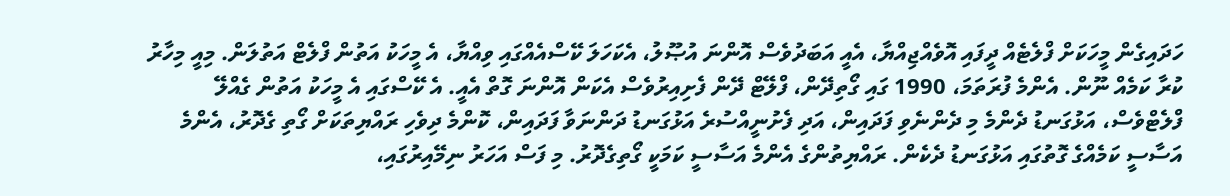ހަދައިގެން މީހަކަށް ފްލެޓެއް ދީފައި އޮވެއްޖިއްޔާ، އެއީ އަބަދުވެސް އޮންނަ އުޞޫލު، އެކަހަލަ ކޭސްއެއްގައި ވިއްޔާ، އެ މީހަކު އަތުން ފްލެޓް އަތުލަން. މިއީ މިހާރު ކުރާ ކަމެއް ނޫން. އެންމެ ފުރަތަމަ، 1990 ގައި ގޯތިދޭން، ފްލޭޓް ދޭން ފެށިއިރުވެސް އެކަން އޮންނަ ގޮތް އެއީ. އެ ކޭސްގައި އެ މީހަކު އަތުން ގެއްލޭ ފްލެޓްވެސް، އަޅުގަނޑު ދެންމެ މި ދެންނެވި ފަދައިން، އަދި ފެށުނީއްސުރެ އަޅުގަނޑު ދަންނަވާ ފަދައިން، ކޮންމެ ދިވެހި ރައްޔިތަކަށް ގޯތި ގެދޮރު، އެންމެ އަސާސީ ކަމެއްގެ ގޮތުގައި އަޅުގަނޑު ދެކެން. ރައްޔިތުންގެ އެންމެ އަސާސީ ކަމަކީ ގޯތިގެދޮރު. މި ފަސް އަހަރު ނިމޭއިރުގައި،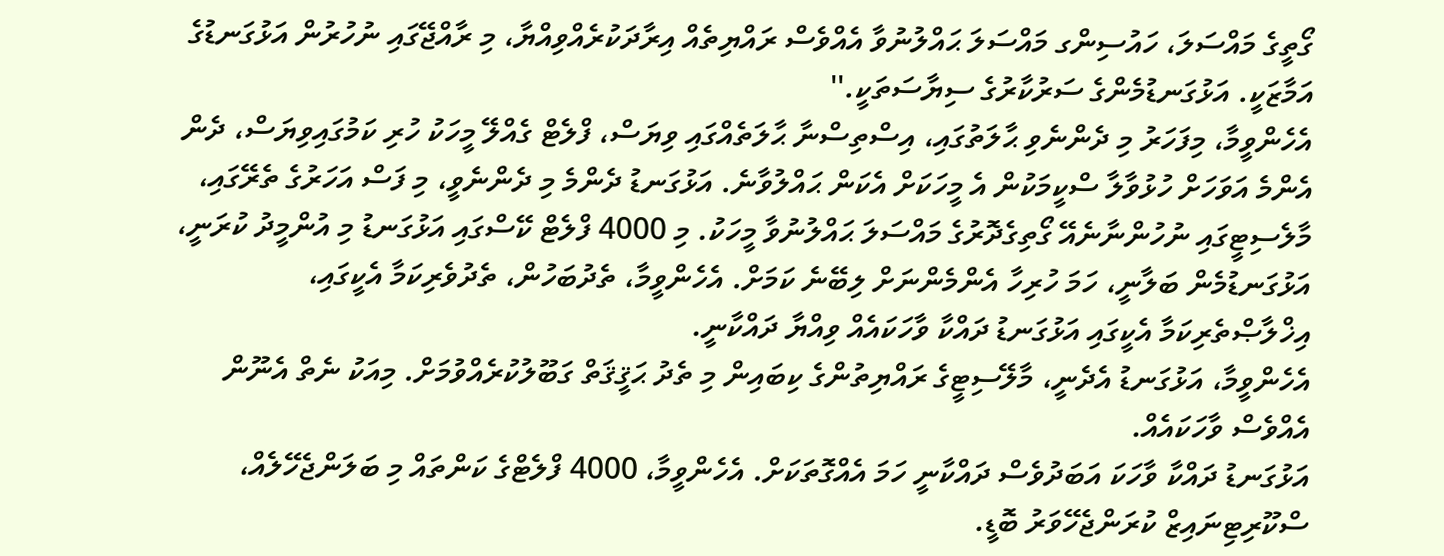ގޯތީގެ މައްސަލަ، ހައުސިންގ މައްސަލަ ޙައްލުނުވާ އެއްވެސް ރައްޔިތެއް އިރާދަކުރެއްވިއްޔާ، މި ރާއްޖޭގައި ނުހުރުން އަޅުގަނޑުގެ އަމާޒަކީ. އަޅުގަނޑުމެންގެ ސަރުކާރުގެ ސިޔާސަތަކީ.''
އެހެންވީމާ، މިފަހަރު މި ދެންނެވި ޙާލަތުގައި، އިސްތިސްނާ ޙާލަތެއްގައި ވިޔަސް، ފްލެޓް ގެއްލޭ މީހަކު ހުރި ކަމުގައިވިޔަސް، ދެން އެންމެ އަވަހަށް ހުޅުވާލާ ސްކީމަކުން އެ މީހަކަށް އެކަން ޙައްލުވާނެ. އަޅުގަނޑު ދެންމެ މި ދެންނެވީ، މި ފަސް އަހަރުގެ ތެރޭގައި، މާލެސިޓީގައި ނުހުންނާނެއޭ ގޯތިގެދޮރުގެ މައްސަލަ ޙައްލުނުވާ މީހަކު. މި 4000 ފްލެޓް ކޭސްގައި އަޅުގަނޑު މި އުންމީދު ކުރަނީ، އަޅުގަނޑުމެން ބަލާނީ، ހަމަ ހުރިހާ އެންމެންނަށް ލިބޭނެ ކަމަށް. އެހެންވީމާ، ތެދުބަހުން، ތެދުވެރިކަމާ އެކީގައި، އިޚްލާޞްތެރިކަމާ އެކީގައި އަޅުގަނޑު ދައްކާ ވާހަކައެއް ވިއްޔާ ދައްކާނީ.
އެހެންވީމާ، އަޅުގަނޑު އެދެނީ، މާލޭސިޓީގެ ރައްޔިތުންގެ ކިބައިން މި ތެދު ޙަޤީޤަތް ގަބޫލުކުރެއްވުމަށް. މިއަކު ނެތް އެނޫން އެއްވެސް ވާހަކައެއް.
އަޅުގަނޑު ދައްކާ ވާހަކަ އަބަދުވެސް ދައްކާނީ ހަމަ އެއްގޮތަކަށް. އެހެންވީމާ، 4000 ފްލެޓްގެ ކަންތައް މި ބަލަންޖެހޭލެއް، ސްކޫރިޓިނައިޒް ކުރަންޖެހޭވަރު ބޮޑީ.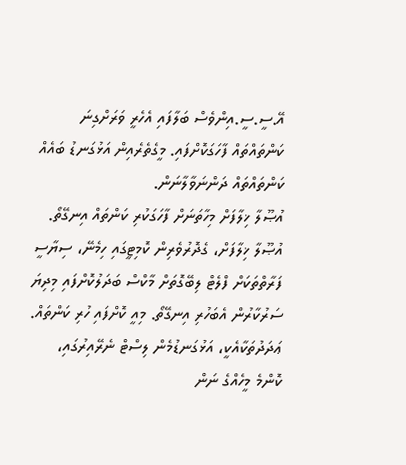އޭ.ސީ.ސީ.އިންވެސް ބަލާފައި އެހެރީ ވަރަށްގިނަ ކަންތައްތައް ފާހަގަކޮށްފައި. މީގެތެރެއިން އަޅުގަނޑު ބައެއް ކަންތައްތައް ދަންނަވާލާނަން.
އުޞޫލާ ޚިލާފަށް މިހާތަނަށް ފާހަގަކުރި ކަންތައް އިނގޭތޯ. އުޞޫލާ ޚިލާފަށް، ގެދޮރުވެރިން ކޮމިޓީގައި ހިމެނޭ، ސިޔާސީ ފަރާތްތަކަށް ފްލެޓް ލިބޭގޮތަށް މާކްސް ބަދަލުކޮށްފައި މިދިޔަ ސަރުކާރުން އެބަހުރި އިނގޭތޯ. މިއީ ކޮށްފައި ހުރި ކަންތައް. ޢަދަދުތަކާއެކީ، އަޅުގަނޑުމެން ލިސްޓް ނެރޭއިރުގައި، ކޮންމެ މީހެއްގެ ނަން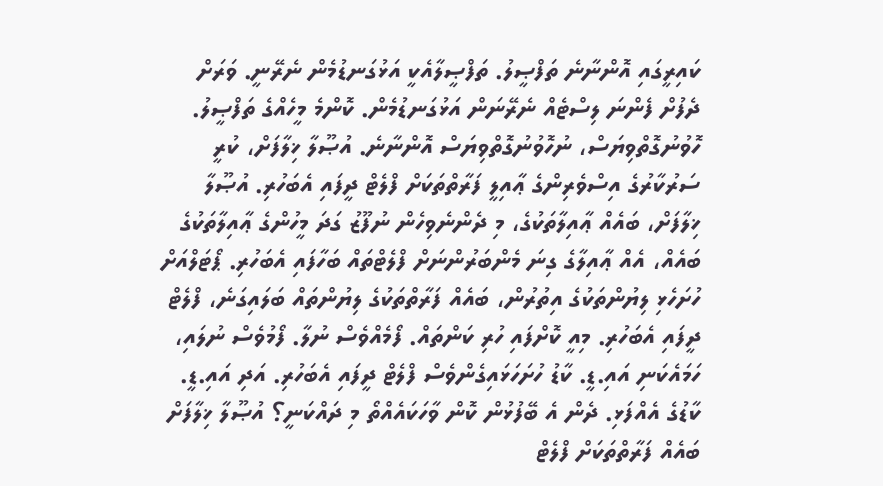ކައިރީގައި އޮންނާނެ ތަފްޞީލު. ތަފްޞީލާއެކީ އަޅުގަނޑުމެން ނެރޭނީ. ވަރަށް ދެފުށް ފެންނަ ލިސްޓެއް ނެރޭނަން އަޅުގަނޑުމެން. ކޮންމެ މީހެއްގެ ތަފްޞީލު. ހޮވުނުގޮތްވިޔަސް، ނުހޮވުނުގޮތްވިޔަސް އޮންނާނެ. އުޞޫލާ ޚިލާފަށް، ކުރީ ސަރުކާރުގެ އިސްވެރިންގެ ޢާއިލީ ފަރާތްތަކަށް ފްލެޓް ދީފައި އެބަހުރި. އުޞޫލާ ޚިލާފަށް، ބައެއް ޢާއިލާތަކުގެ، މި ދެންނެވިހެން ނުފޫޒު ގަދަ މީހުންގެ ޢާއިލާތަކުގެ ބައެއް، އެއް ޢާއިލާގެ ގިނަ މެންބަރުންނަށް ފްލެޓްތައް ބަހާފައި އެބަހުރި. ޕޯޓަލްއަށް ހުށަހެޅި ލިޔުންތަކުގެ އިތުރުން، ބައެއް ފަރާތްތަކުގެ ލިޔުންތައް ބަލައިގަނެ، ފްލެޓް ދީފައި އެބަހުރި. މިއީ ކޮށްފައި ހުރި ކަންތައް. ފޯމެއްވެސް ނުލާ. ފޯމުވެސް ނުލައި، ހަމައެކަނި އައި.ޑީ. ކާޑު ހުށަހަޅައިގެންވެސް ފްލެޓް ދީފައި އެބަހުރި. އަދި އައި.ޑީ. ކާޑުގެ އެއްފަޅި. ދެން އެ ބޭފުޅުން ކޮން ވާހަކައެއްތޯ މި ދައްކަނީ؟ އުޞޫލާ ޚިލާފަށް ބައެއް ފަރާތްތަކަށް ފްލެޓް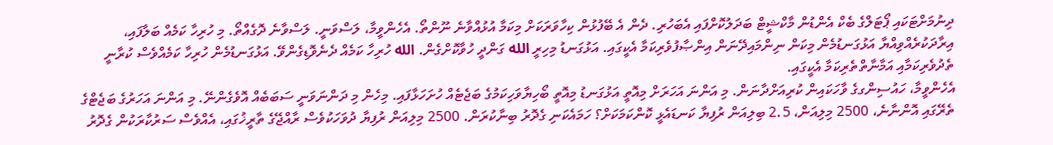ދިނުމަށްޓަކައި ޕޯޓަލްގެ ބެކް އެންޑުން މާކްޝީޓް ބަދަލުކޮށްފައި އެބަހުރި. ދެން އެ ބޭފުޅުން ކިހާވަރަކަށް މިކަމާ އުޅުއްވާނެ ނޫންތޯ. އެހެންވީމާ، ލަސްވަނީ. ލަސްވާނެ ދޮގެއްތޯ. މި ހުރިހާ ކަމެއް ބަލާފައި، އިރާދަކުރެއްވިއްޔާ އަޅުގަނޑުމެން މިކަން ނިންމައިދޭނަން އިންޞާފުވެރިކަމާ އެކީގައި. އަޅުގަނޑު މިހިރީ الله ގަންދީ ހުވާކޮށްގެން. الله ހުރިހާ ކަމެއް ދެނެވޮޑިގެންވޭ. އަޅުގަނޑުމެން ހުރިހާ ކަމެއްވެސް ކުރާނީ ތެދުވެރިކަމާއި އަމާނާތްތެރިކަމާ އެކީގައި.
އެހެންވީމާ، ހައުސިންގގެ ވާހަކައިން ކުރިއަށްދާނަން. މި އަންނަ އަހަރަށް މިއޮތީ އަޅުގަނޑު މިއޮތީ ބޯހިޔާވަހިކަމުގެ ބަޖެޓެއް ހުށަހަޅާފައި. މިހެން މި ދަންނަވަނީ ސަބަބެއް އޮވެގެންނޭ. މި އަންނަ އަހަރުގެ ބަޖެޓްގެ ތެރޭގައި އޮންނާނެ، 2500 މިލިއަން، 2.5 ބިލިއަން ރުފިޔާ ކަނޑައެޅީ ކޮންކަމަކަށް؟ ހަމައެކަނި ގެދޮރު ބިނާކުރަން. 2500 މިލިއަން ރުފިޔާ ދުވަހަކުވެސް ރާއްޖޭގެ ތާރީޚުގައި، އެއްވެސް ސަރުކާރަކުން ގެދޮރު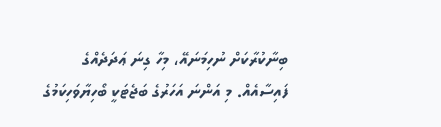ބިނާކުރާކަށް ނުހިމަނައޭ، މިހާ ގިނަ ޢަދަދެއްގެ ފައިސާއެއް. މި އަންނަ އަހަރުގެ ބަޖެޓަކީ ބޯހިޔާވަހިކަމުގެ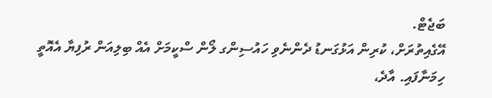ބަޖެޓް.
އޭގެއިތުރަށް، ކުރިން އަޅުގަނޑު ދެންނެވި ހައުސިންގ ލޯން ސްކީމަށް އެއް ބިލިއަން ރުފިޔާ އެއޮތީ ހިމަނާފައި. އާދެ،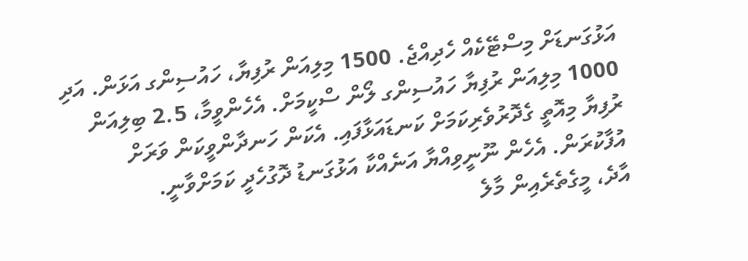އަޅުގަނޑަށް މިސްޓޭކެއް ހެދިއްޖެ. 1500 މިލިއަން ރުފިޔާ، ހައުސިންގ އަޅަން. އަދި 1000 މިލިއަން ރުފިޔާ ހައުސިންގ ލޯން ސްކީމަށް. އެހެންވީމާ، 2.5 ބިލިއަން ރުފިޔާ މިއޮތީ ގެދޮރުވެރިކަމަށް ކަނޑައަޅާފައި. އެކަން ހަނދާންވީކަން ވަރަށް އުފާކުރަން. އެހެން ނޫނީވިއްޔާ އަނެއްކާ އަޅުގަނޑު ދޮގުހެދީ ކަމަށްވާނީ.
އާދެ، މީގެތެރެއިން މާލެ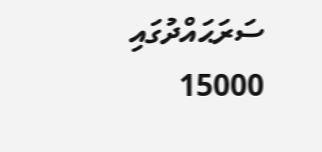ސަރަޙައްދުގައި 15000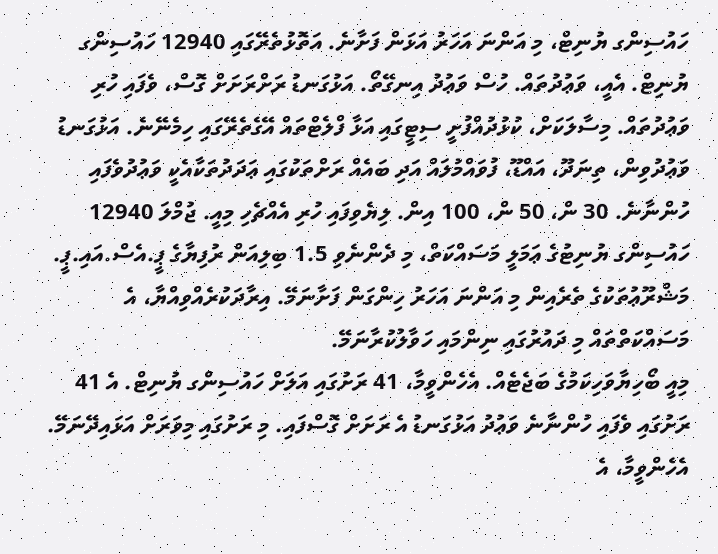ހައުސިންގ ޔުނިޓް، މި އަންނަ އަހަރު އަޅަން ފަށާނެ. އަތޮޅުތެރޭގައި 12940 ހައުސިންގ ޔުނިޓް. އެއީ، ވަޢުދުތައް. ހުސް ވަޢުދު އިނގޭތޯ. އަޅުގަނޑު ރަށްރަށަށް ގޮސް، ވެފައި ހުރި ވަޢުދުތައް. މިސާލަކަށް، ކުޅުދުއްފުށީ ސިޓީގައި އަޅާ ފްލެޓްތައް އޭގެތެރޭގައި ހިމެނޭނެ. އަޅުގަނޑު ވަޢުދުވިން، ތިނަދޫ، އައްޑޫ، ފުވައްމުލައް އަދި ބައެއް ރަށްތަކުގައި ޢަދަދުތަކާއެކީ ވަޢުދުވެފައި ހުންނާނެ. 30 ން، 50 ން، 100 އިން. ލިޔެވިފައި ހުރި އެއްޗެހި މިއީ. ޖުމްލަ 12940 ހައުސިންގ ޔުނިޓުގެ ޢަމަލީ މަސައްކަތް، މި ދެންނެވި 1.5 ބިލިއަން ރުފިޔާގެ ޕީ.އެސް.އައި.ޕީ. މަޝްރޫޢުތަކުގެ ތެރެއިން މި އަންނަ އަހަރު ހިންގަން ފަށާނަމޭ. އިރާދަކުރެއްވިއްޔާ، އެ މަސައްކަތްތައް މި ދައުރުގައި ނިންމައި ހަވާލުކުރާނަމޭ.
މިއީ ބޯހިޔާވަހިކަމުގެ ބަޖެޓެއް. އެހެންވީމާ، 41 ރަށުގައި އަލަށް ހައުސިންގ ޔުނިޓް. އެ 41 ރަށުގައި ވެފައި ހުންނާނެ ވަޢުދު އަޅުގަނޑު އެ ރަށަށް ގޮސްފައި. މި ރަށުގައި މިވަރަށް އަޅައިދޭނަމޭ. އެހެންވީމާ، އެ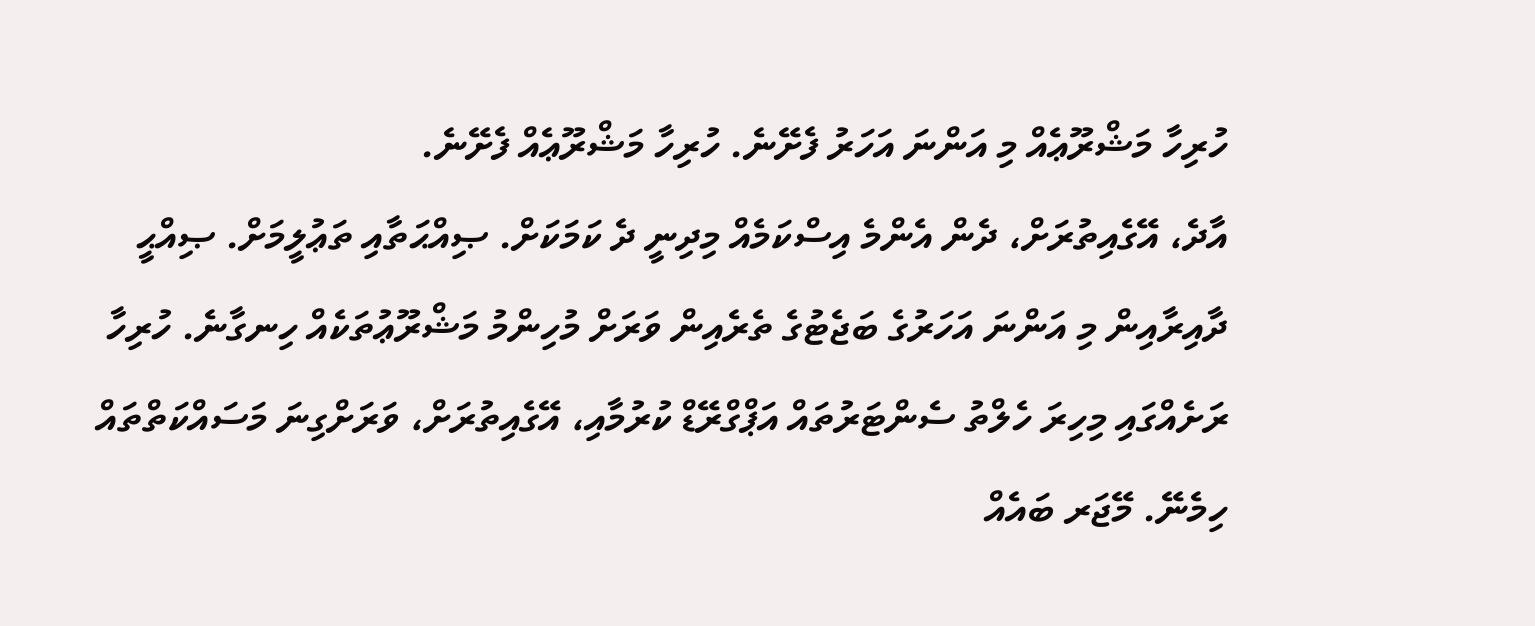ހުރިހާ މަޝްރޫޢެއް މި އަންނަ އަހަރު ފެށޭނެ. ހުރިހާ މަޝްރޫޢެއް ފެށޭނެ.
އާދެ، އޭގެއިތުރަށް، ދެން އެންމެ އިސްކަމެއް މިދިނީ ދެ ކަމަކަށް. ޞިއްޙަތާއި ތަޢުލީމަށް. ޞިއްޙީ ދާއިރާއިން މި އަންނަ އަހަރުގެ ބަޖެޓުގެ ތެރެއިން ވަރަށް މުހިންމު މަޝްރޫޢުތަކެއް ހިނގާނެ. ހުރިހާ ރަށެއްގައި މިހިރަ ހެލްތު ސެންޓަރުތައް އަޕްގްރޭޑް ކުރުމާއި، އޭގެއިތުރަށް، ވަރަށްގިނަ މަސައްކަތްތައް ހިމެނޭ. މޭޖަރ ބައެއް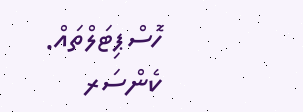ހޮސްޕިޓަލްތައް. ކެންސަރ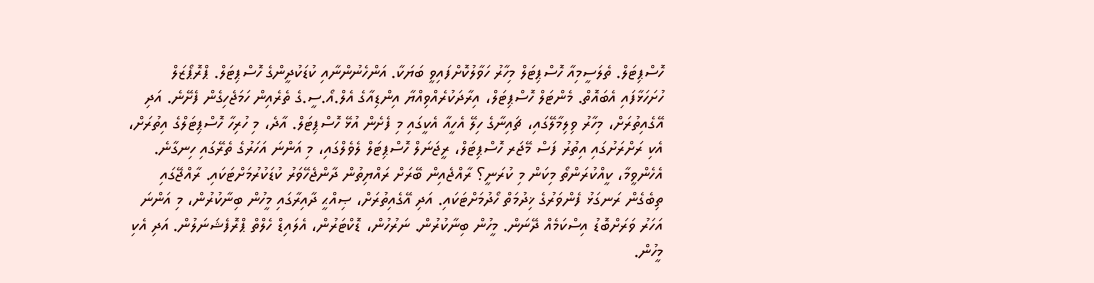ހޮސްޕިޓަލް. ތެލަސީމިއާ ހޮސްޕިޓަލް މިހާރު ހަވާލުކޮށްފައިވީ ބަޔަކާ. އަންހެނުންނާއި ކުޑަކުދީންގެ ހޮސްޕިޓަލް. ޕްރޮޕޯޒަލް ހުށަހަޅާފައި އެބައޮތް. މެންޓަލް ހޮސްޕިޓަލް، އިރާދަކުރެއްވިއްޔާ އިންޑިއާގެ އެލް.އޯ.ސީ.ގެ ތެރެއިން ހަމަޖެހިގެން ފެށޭނެ. އަދި އޭގެއިތުރަށް، މިހާރު ވިލިމާލޭގައި، ޗައިނާގެ ހިލޭ އެހީއާ އެކީގައި މި ފެށެން އުޅޭ ހޮސްޕިޓަލް. އާދެ، މި ހުރިހާ ހޮސްޕިޓަލްގެ އިތުރަށް، އެކި ރަށްރަށުގައި އިތުރު ފަސް މޭޖަރ ހޮސްޕިޓަލް، ރީޖަނަލް ހޮސްޕިޓަލް ލެވެލްގައި، މި އަންނަ އަހަރުގެ ތެރޭގައި ހިނގާނެ.
އެހެންވީމާ، ކީއްކުރަންތޯ މިކަން މި ކުރަނީ؟ ރާއްޖެއިން ބޭރަށް ރައްޔިތުން ދާންޖެހޭވަރު ކުޑަކުރުމަށްޓަކައި. ރާއްޖޭގައި ތިބެގެން ރަނގަޅު ފެންވަރުގެ ޚިދުމަތް ހޯދުމަށްޓަކައި. އަދި އޭގެއިތުރަށް، ޞިއްޙީ ދާއިރާގައި މީހުން ބިނާކުރުން، މި އަންނަ އަހަރު ވަރަށްބޮޑު އިސްކަމެއް ދޭނަން. މީހުން ބިނާކުރުން. ނަރުހުން، ޑޮކްޓަރުން، އެލައިޑް ހެލްތް ޕްރޮފެޝަނަލުން. އަދި އެކި މީހުން.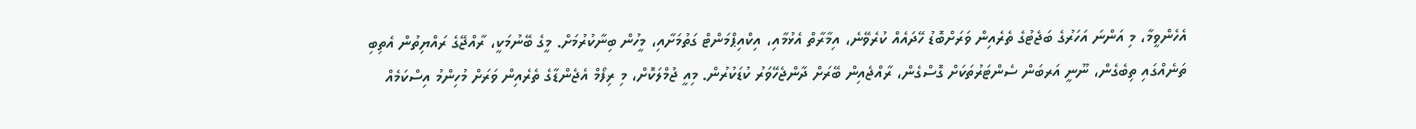އެހެންވީމާ، މި އަންނަ އަހަރުގެ ބަޖެޓުގެ ތެރެއިން ވަރަށްބޮޑު ހޭދައެއް ކުރެވޭނެ، އިމާރާތް އެޅުމާއި، އިކްއިޕްމަންޓް ގަތުމަށާއި، މީހުން ބިނާކުރުމަށް. މީގެ ބޭނުމަކީ، ރާއްޖޭގެ ރައްޔިތުން އެތިބި ތަނެއްގައި ތިބެގެން، ނޫނީ އަރބަން ސެންޓަރުތަކަށް ގޮސްގެން، ރާއްޖެއިން ބޭރަށް ދާންޖެހޭވަރު ކުޑަކުރުން. މިއީ ޖުމްލަކޮށް، މި ރިފޯމް އެޖެންޑާގެ ތެރެއިން ވަރަށް މުހިންމު އިސްކަމެއް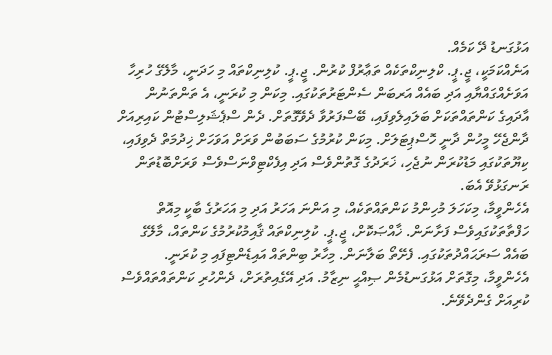އަޅުގަނޑު ދޭ ކަމެއް.
އަނެއްކަމަކީ، ޖީ.ޕީ. ކްލިނިކްތަކެއް ތަޢާރުފް ކުރުން. ޖީ.ޕީ. ކުލިނިކްތައް މި ހަދަނީ، މާލޭގެ ހުރިހާ އަވަށެއްގައްޔާއި އަދި ބައެއް އަރބަން ސެންޓަރުތަކުގައި. މިކަން މި ކުރަނީ، އެ ތަންތަނުން އާދައިގެ ކަންތައްތަކަށް ބަލައިލެވިފައި، ބޭސްފަރުވާ ދެވޭގޮތަށް. ދެން ސްޕެޝަލިސްޓުން ކައިރިއަށް ދާންޖެހޭ މީހުން ދާނީ ހޮސްޕިޓަލަށް. މިކަން ކުރުމުގެ ސަބަބުން ވަރަށް އަވަހަށް ޚިދުމަތް ދެވިފައި، ކިޔޫތަކުގައި މަޑުކުރަން ނުޖެހި، ޚަރަދުގެ ގޮތުންވެސް އަދި އިފެކްޓިވްނަސްވެސް ވަރަށްބޮޑުތަން ރަނގަޅުވޭ އެބަ.
އެހެންވީމާ، މިކަހަލަ މުހިންމު ކަންތައްތަކެއް، މި އަންނަ އަހަރު އަދި މި އަހަރުގެ ބާކީ މިއޮތް ހަފްތާތަކުގައިވެސް ފަށާނަން. ޚާއްޞަކޮށް، ޖީ.ޕީ. ކުލިނިކްތައް ޤާއިމުކުރުމުގެ ކަންތައް، މާލޭގެ ބައެއް ސަރަޙައްދުތަކުގައި. ފެށޭތޯ ބަލާނަން. މިހާރު ބިންތައް އައިޑެންޓިފައި މި ކުރަނީ.
އެހެންވީމާ، މިގޮތަށް އަޅުގަނޑުމެން ޞިއްޙީ ނިޒާމު. އަދި އޭގެއިތުރަށް، ދެންހުރި ކަންތައްތައްވެސް ކުރިއަށް ގެންދެވޭނެ.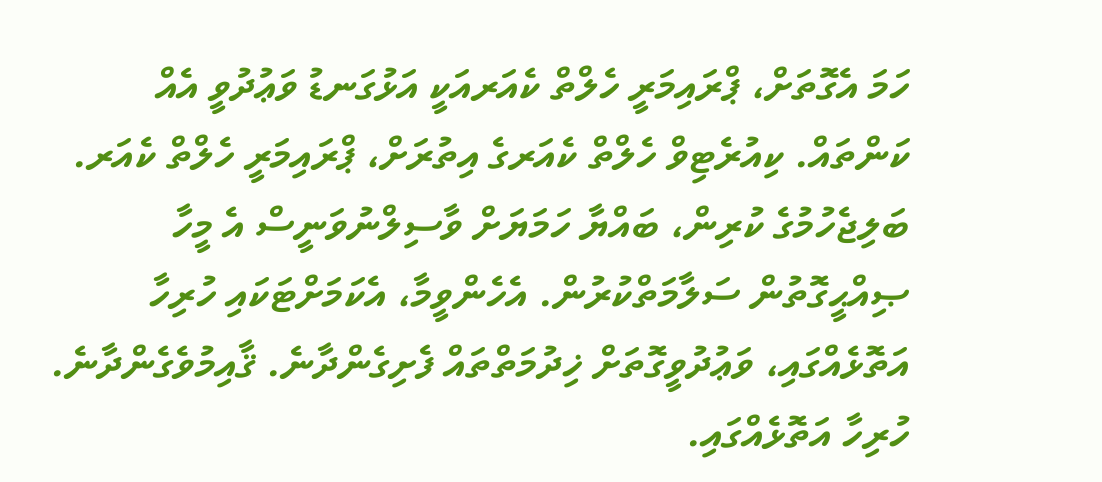ހަމަ އެގޮތަށް، ޕްރައިމަރީ ހެލްތް ކެއަރއަކީ އަޅުގަނޑު ވަޢުދުވީ އެއް ކަންތައް. ކިއުރެޓިވް ހެލްތް ކެއަރގެ އިތުރަށް، ޕްރައިމަރީ ހެލްތް ކެއަރ. ބަލިޖެހުމުގެ ކުރިން، ބައްޔާ ހަމަޔަށް ވާސިލްނުވަނީސް އެ މީހާ ޞިއްޙީގޮތުން ސަލާމަތްކުރުން. އެހެންވީމާ، އެކަމަށްޓަކައި ހުރިހާ އަތޮޅެއްގައި، ވަޢުދުވީގޮތަށް ޚިދުމަތްތައް ފެށިގެންދާނެ. ޤާއިމުވެގެންދާނެ. ހުރިހާ އަތޮޅެއްގައި.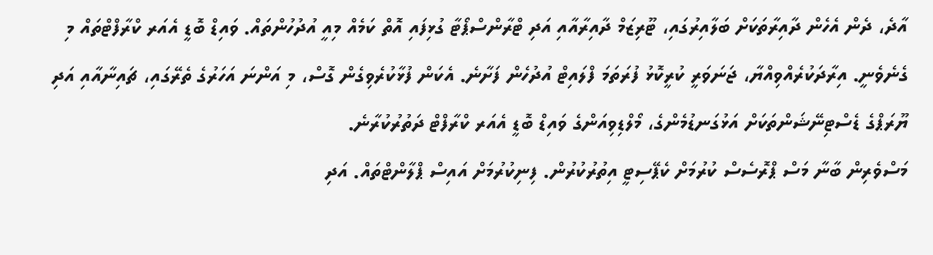އާދެ، ދެން އެހެން ދާއިރާތަކަށް ބަލާއިރުގައި، ޓޫރިޒަމް ދާއިރާއާއި އަދި ޓްރާންސްޕޯޓާ ގުޅިފައި އޮތް ކަމެއް މިއީ އުދުހުންތައް. ވައިޑް ބޮޑީ އެއަރ ކްރާފްޓްތައް މި ގެނެވެނީ. އިރާދަކުރެއްވިއްޔާ، ޖަނަވަރީ ކުރީކޮޅު ފުރަތަމަ ފްލައިޓް އުދުހެން ފަށާނެ. އެކަން ފުޅާކުރެވިގެން ގޮސް، މި އަންނަ އަހަރުގެ ތެރޭގައި، ޗައިނާއާއި އަދި ޔޫރަޕްގެ ޑެސްޓިނޭޝަންތަކަށް އަޅުގަނޑުމެންގެ، މޯލްޑިވިއަންގެ ވައިޑް ބޮޑީ އެއަރ ކްރާފްޓް ދަތުރުކުރާނެ.
މަސްވެރިން ބާނާ މަސް ޕްރޮސެސް ކުރުމަށް ކެޕޭސިޓީ އިތުރުކުރުން. ފިނިކުރުމަށް އައިސް ޕްލާންޓްތައް. އަދި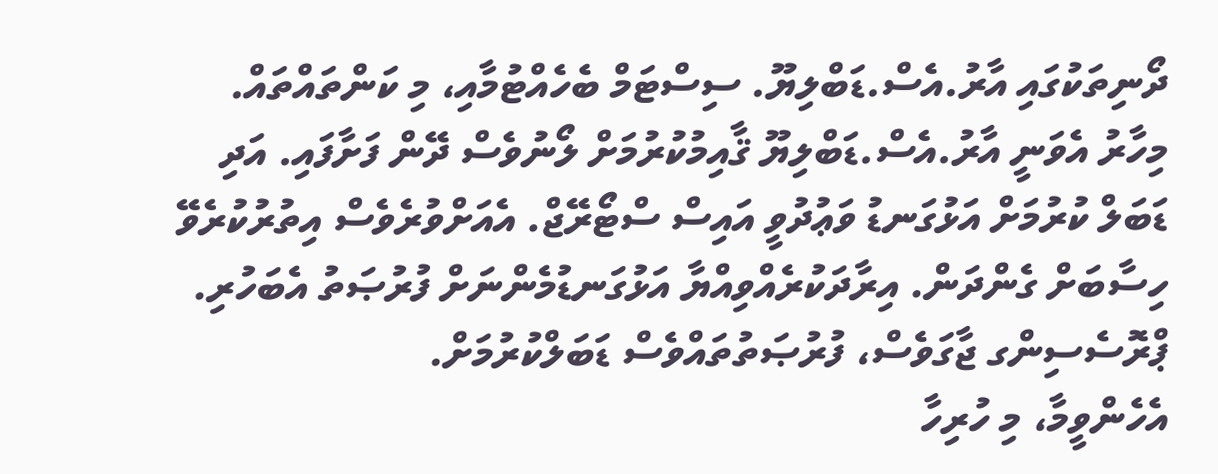ދޯނިތަކުގައި އާރު.އެސް.ޑަބްލިޔޫ. ސިސްޓަމް ބެހެއްޓުމާއި، މި ކަންތައްތައް. މިހާރު އެވަނީ އާރު.އެސް.ޑަބްލިޔޫ ޤާއިމުކުރުމަށް ލޯނުވެސް ދޭން ފަށާފައި. އަދި ޑަބަލް ކުރުމަށް އަޅުގަނޑު ވަޢުދުވީ އައިސް ސްޓޯރޭޖް. އެއަށްވުރެވެސް އިތުރުކުރެވޭ ހިސާބަށް ގެންދަން. އިރާދަކުރެއްވިއްޔާ އަޅުގަނޑުމެންނަށް ފުރުޞަތު އެބަހުރި. ޕްރޮސެސިންގ ޖާގަވެސް، ފުރުޞަތުތައްވެސް ޑަބަލްކުރުމަށް.
އެހެންވީމާ، މި ހުރިހާ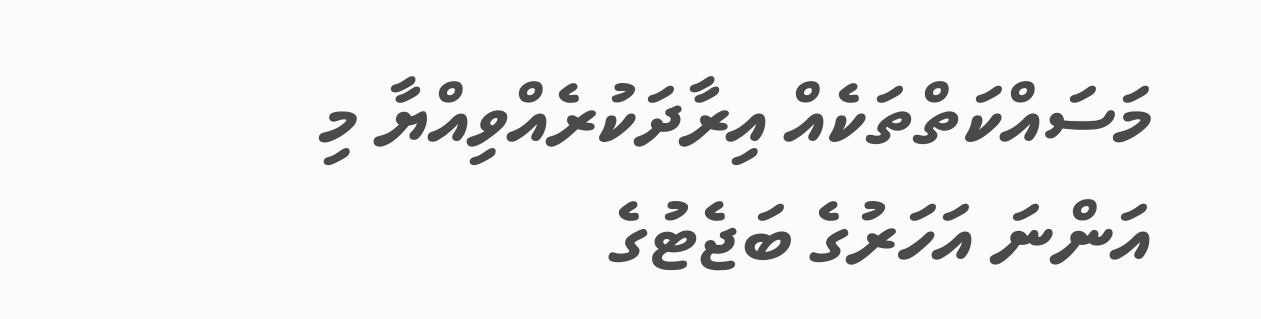މަސައްކަތްތަކެއް އިރާދަކުރެއްވިއްޔާ މި އަންނަ އަހަރުގެ ބަޖެޓުގެ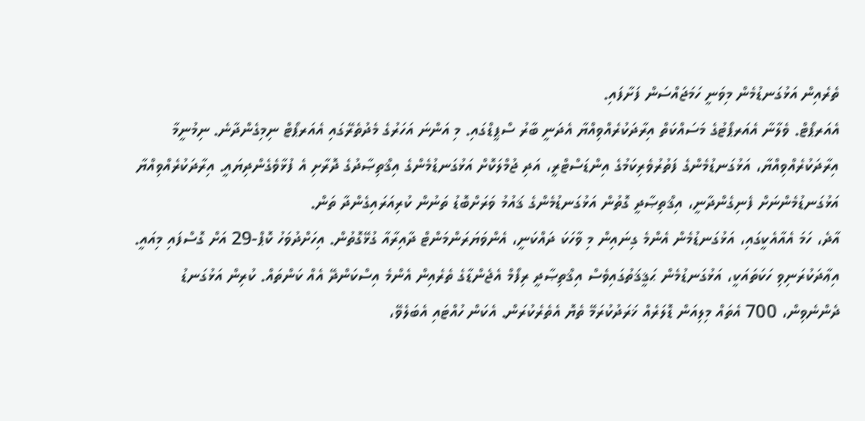ތެރެއިން އަޅުގަނޑުމެން މިވަނީ ހަމަޖައްސަން ފަށާފައި.
އެއަރޕޯޓް. ވެލާނާ އެއަރޕޯޓުގެ މަސައްކަތް އިރާދަކުރެއްވިއްޔާ އެދަނީ ބާރު ސްޕީޑްގައި. މި އަންނަ އަހަރުގެ މެދުތެރޭގައި އެއަރޕޯޓް ނިމިގެންދާނެ. ނިމުނީމާ އިރާދަކުރެއްވިއްޔާ، އަޅުގަނޑުމެންގެ ފަތުރުވެރިކަމުގެ އިންޑަސްޓްރީ، އަދި ޖުމްލަކޮށް އަޅުގަނޑުމެންގެ އިޤްތިޞާދުގެ ދޮރާށި އެ ފުޅާވެގެންދިޔައީ. އިރާދަކުރެއްވިއްޔާ އަޅުގަނޑުމެންނަށް ފެނިގެންދާނީ، އިޤްތިޞާދީ ގޮތުން އަޅުގަނޑުމެންގެ ޤައުމު ވަރަށްބޮޑު ތަނުން ކުރިއަރައިގެންދާ ތަން.
އާދެ، ހަމަ އެއާއެކީގައި، އަޅުގަނޑުމެން އެންމެ ގިނައިން މި ވާހަކަ ދައްކަނީ، އެންވަޔަރަންމަންޓް ދާއިރާއާ ގުޅޭގޮތުން. އިހަށްދުވަހު ކޮޕް-29 އަށް ގޮސްފައި މިއައީ. އިޢާދަކުރަނިވި ހަކަތައަކީ، އަޅުގަނޑުމެން ޙަޤީޤަތުގައިވެސް އިޤްތިޞާދީ ރިފޯމް އެޖެންޑާގެ ތެރެއިން އެންމެ އިސްކަންދޭ އެއް ކަންތައް. ކުރިން އަޅުގަނޑު ދެންނެވިން، 700 އެތައް މިލިއަން ޑޮލަރެއް ޚަރަދުކުރަމޭ ތެޔޮ އެތެރެކުރަން. އެކަން ހުއްޓައި އެބަލެވޭ،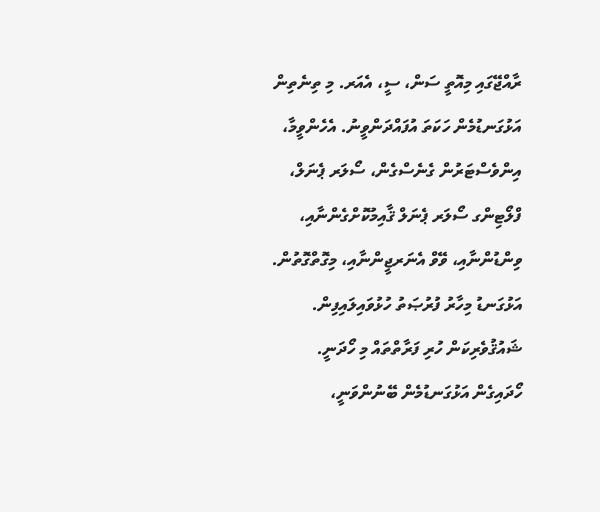ރާއްޖޭގައި މިއޮތީ ސަން، ސީ، އެއަރ. މި ތިނެތިން އަޅުގަނޑުމެން ހަކަތަ އުފައްދަންވީނު. އެހެންވީމާ، އިންވެސްޓަރުން ގެނެސްގެން، ސޯލަރ ޕެނަލް، ފްލޯޓިންގ ސޯލަރ ޕެނަލް ޤާއިމުކޮށްގެންނާއި، ވިންޑުންނާއި، ވޭވް އެނަރޖީންނާއި، މިގޮތްގޮތުން. އަޅުގަނޑު މިހާރު ފުރުޞަތު ހުޅުވައިލައިފިން. ޝައުޤުވެރިކަން ހުރި ފަރާތްތައް މި ހޯދަނީ. ހޯދައިގެން އަޅުގަނޑުމެން ބޭނުންވަނީ،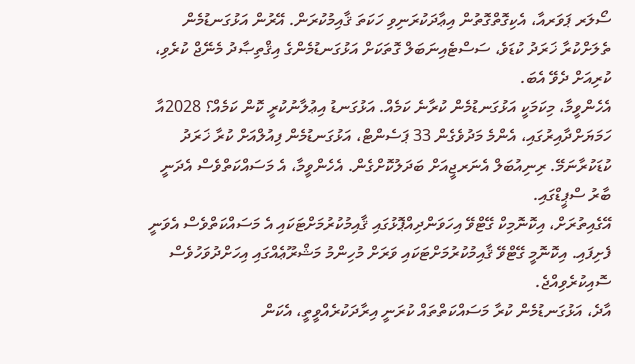ސޯލަރ ޕަވަރއާ، އެކިގޮތްގޮތުން އިޢާދަކުރަނިވި ހަކަތަ ޤާއިމުކުރަން. އޭރުން އަޅުގަނޑުމެން ތެލަށްކުރާ ޚަރަދު ކުޑަވެ، ސަސްޓެއިނަބަލް ގޮތަކަށް އަޅުގަނޑުމެންގެ އިޤްތިޞާދު މެނޭޖް ކުރެވި، ކުރިއަށް ދެވޭ އެބަ.
އެހެންވީމާ، މިކަމަކީ އަޅުގަނޑުމެން ކުރާނެ ކަމެއް. އަޅުގަނޑު އިޢުލާނުކުރީ ކޮން ކަމެއް؟ 2028އާ ހަމަޔަށްދާއިރުގައި، އެންމެ މަދުވެގެން 33 ޕަސެންޓް، އަޅުގަނޑުމެން ފިއުލްއަށް ކުރާ ޚަރަދު ކުޑަކުރާނަމޭ. ރިނިއުބަލް އެނަރޖީއަށް ބަދަލުކޮށްގެން. އެހެންވީމާ، އެ މަސައްކަތްވެސް އެދަނީ ބާރު ސްޕީޑްގައި.
އޭގެއިތުރަށް، އިކޮނޮމިކް ގޭޓްވޭ އިހަވަންދިއްޕޮޅުގައި ޤާއިމުކުރުމަށްޓަކައި އެ މަސައްކަތްވެސް އެވަނީ ފެށިފައި. އިކޮނޮމީ ގޭޓްވޭ ޤާއިމުކުރުމަށްޓަކައި ވަރަށް މުހިންމު މަޝްރޫޢެއްގައި އިހަށްދުވަހުވެސް ސޮއިކުރެވިއްޖެ.
އާދެ، އަޅުގަނޑުމެން ކުރާ މަސައްކަތްތައް ކުރަނީ އިރާދަކުރެއްވީތީ، އެކަން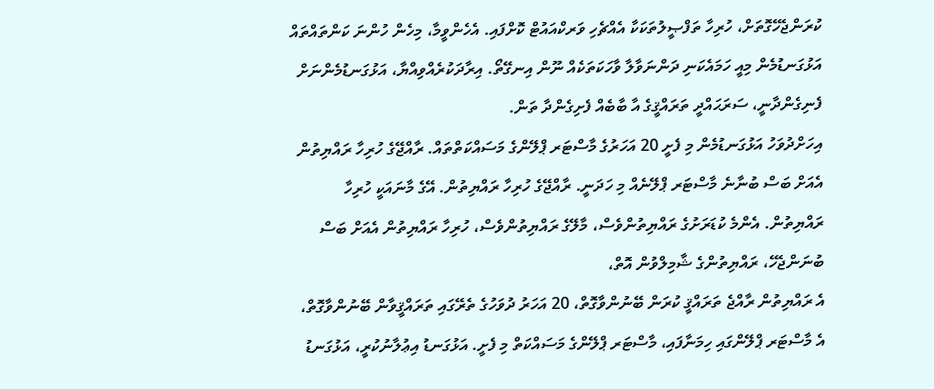ކުރަންޖެހޭގޮތަށް، ހުރިހާ ތަފްޞީލުތަކަކާ އެއްޗެހި ވަރކްއައުޓް ކޮށްފައި. އެހެންވީމާ، މިހެން ހުންނަ ކަންތައްތައް އަޅުގަނޑުމެން މިއީ ހަމައެކަނި ދަންނަވާލާ ވާހަކަތަކެއް ނޫން އިނގޭތޯ. އިރާދަކުރެއްވިއްޔާ، އަޅުގަނޑުމެންނަށް ފެނިގެންދާނީ، ސަރަޙައްދީ ތަރައްޤީގެ އާ ބާބެއް ފެށިގެންދާ ތަން.
އިހަށްދުވަހު އަޅުގަނޑުމެން މި ފެށީ 20 އަހަރުގެ މާސްޓަރ ޕްލޭންގެ މަސައްކަތްތައް. ރާއްޖޭގެ ހުރިހާ ރައްޔިތުން އެއަށް ބަސް ބުނާނެ މާސްޓަރ ޕްލޭނެއް މި ހަދަނީ. ރާއްޖޭގެ ހުރިހާ ރައްޔިތުން. އޭގެ މާނައަކީ ހުރިހާ ރައްޔިތުން. އެންމެ ކުޑަރަށުގެ ރައްޔިތުންވެސް، މާލޭގެ ރައްޔިތުންވެސް، ހުރިހާ ރައްޔިތުން އެއަށް ބަސް ބުނަންޖެހޭ، ރައްޔިތުންގެ ޝާމިލްވުން އޮތް،
އެ ރައްޔިތުން ރާއްޖެ ތަރައްޤީ ކުރަން ބޭނުންވާގޮތް، 20 އަހަރު ދުވަހުގެ ތެރޭގައި ތަރައްޤީވާން ބޭނުންވާގޮތް، އެ މާސްޓަރ ޕްލޭންގައި ހިމަނާފައި، މާސްޓަރ ޕްލޭންގެ މަސައްކަތް މި ފެށީ. އަޅުގަނޑު އިޢުލާނުކުރީ، އަޅުގަނޑު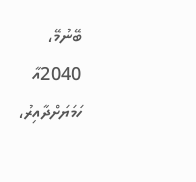ބޭނުމޭ، 2040އާ ހަމަޔަށްދާއިރު،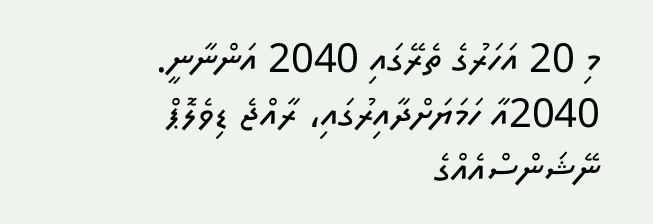މި 20 އަހަރުގެ ތެރޭގައި 2040 އަންނާނީ. 2040އާ ހަމަޔަށްދާއިރުގައި، ރާއްޖެ ޑިވެލޮޕް ނޭޝަންސްއެއްގެ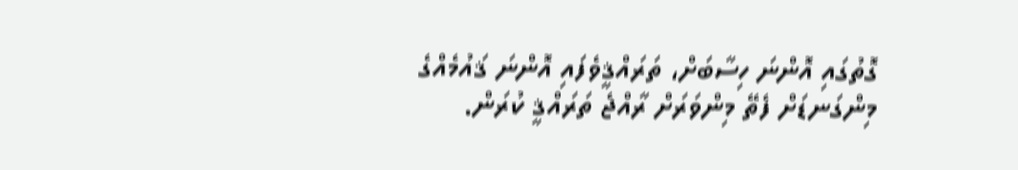ގޮތުގައި އޮންނަ ހިސާބަށް، ތަރައްޤީވެފައި އޮންނަ ޤައުމެއްގެ މިންގަނޑަށް ފެތޭ މިންވަރަށް ރާއްޖެ ތަރައްޤީ ކުރަން.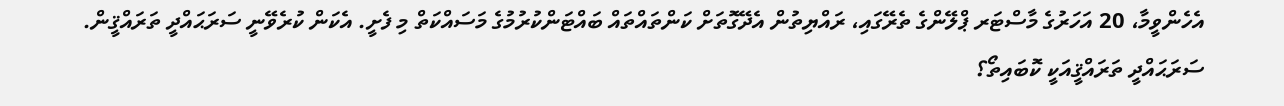އެހެންވީމާ، 20 އަހަރުގެ މާސްޓަރ ޕްލޭންގެ ތެރޭގައި، ރައްޔިތުން އެދޭގޮތަށް ކަންތައްތައް ބައްޓަންކުރުމުގެ މަސައްކަތް މި ފެށީ. އެކަން ކުރެވޭނީ ސަރަޙައްދީ ތަރައްޤީން. ސަރަޙައްދީ ތަރައްޤީއަކީ ކޮބައިތޯ؟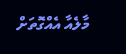މާލެއާ އެއްގޮތަށް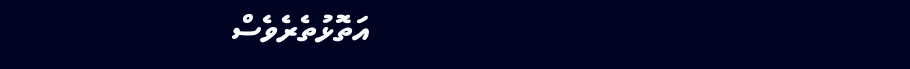އަތޮޅުތެރެވެސް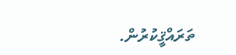ތަރައްޤީކުރުން.